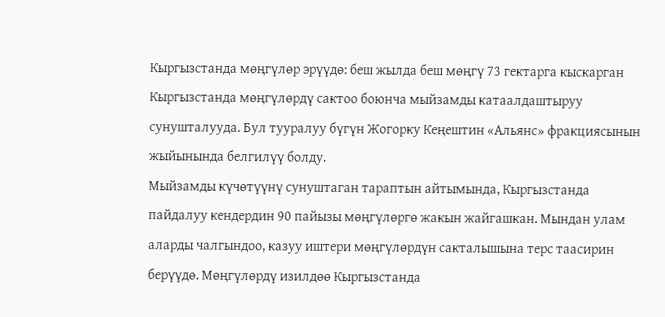Кыргызстанда мөңгүлөр эрүүдө: беш жылда беш мөңгү 73 гектарга кыскарган
Кыргызстанда мөңгүлөрдү сактоо боюнча мыйзамды катаалдаштыруу сунушталууда. Бул тууралуу бүгүн Жогорку Кеңештин «Альянс» фракциясынын жыйынында белгилүү болду.
Мыйзамды күчөтүүнү сунуштаган тараптын айтымында, Кыргызстанда пайдалуу кендердин 90 пайызы мөңгүлөргө жакын жайгашкан. Мындан улам аларды чалгындоо, казуу иштери мөңгүлөрдүн сакталышына терс таасирин берүүдө. Мөңгүлөрдү изилдөө Кыргызстанда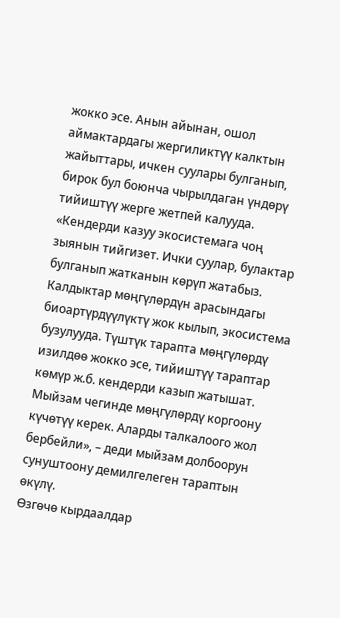жокко эсе. Анын айынан, ошол аймактардагы жергиликтүү калктын жайыттары, ичкен суулары булганып, бирок бул боюнча чырылдаган үндөрү тийиштүү жерге жетпей калууда.
«Кендерди казуу экосистемага чоң зыянын тийгизет. Ички суулар, булактар булганып жатканын көрүп жатабыз. Калдыктар мөңгүлөрдүн арасындагы биоартүрдүүлүктү жок кылып, экосистема бузулууда. Түштүк тарапта мөңгүлөрдү изилдөө жокко эсе, тийиштүү тараптар көмүр ж.б. кендерди казып жатышат. Мыйзам чегинде мөңгүлөрдү коргоону күчөтүү керек. Аларды талкалоого жол бербейли», – деди мыйзам долбоорун сунуштоону демилгелеген тараптын өкүлү.
Өзгөчө кырдаалдар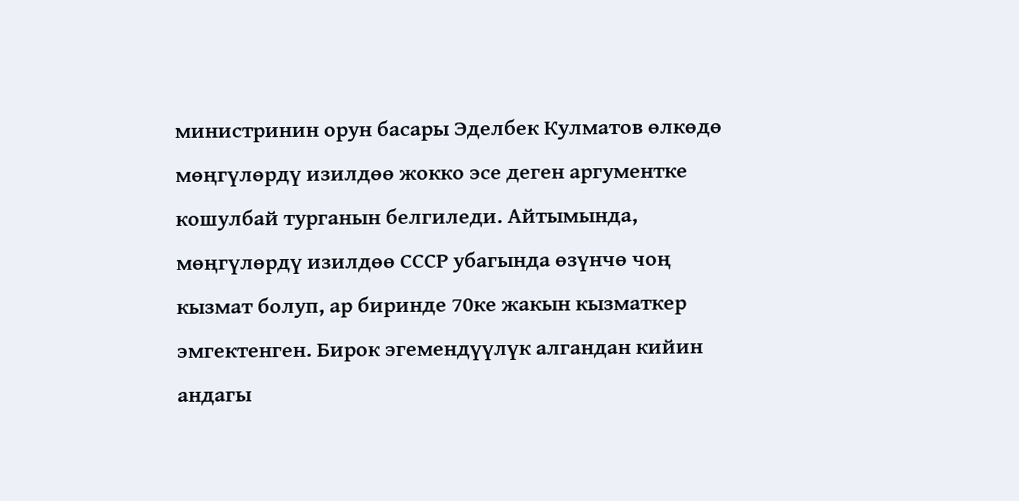министринин орун басары Эделбек Кулматов өлкөдө мөңгүлөрдү изилдөө жокко эсе деген аргументке кошулбай турганын белгиледи. Айтымында, мөңгүлөрдү изилдөө СССР убагында өзүнчө чоң кызмат болуп, ар биринде 70ке жакын кызматкер эмгектенген. Бирок эгемендүүлүк алгандан кийин андагы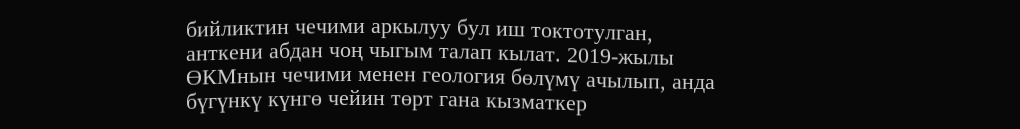бийликтин чечими аркылуу бул иш токтотулган, анткени абдан чоң чыгым талап кылат. 2019-жылы ӨКМнын чечими менен геология бөлүмү ачылып, анда бүгүнкү күнгө чейин төрт гана кызматкер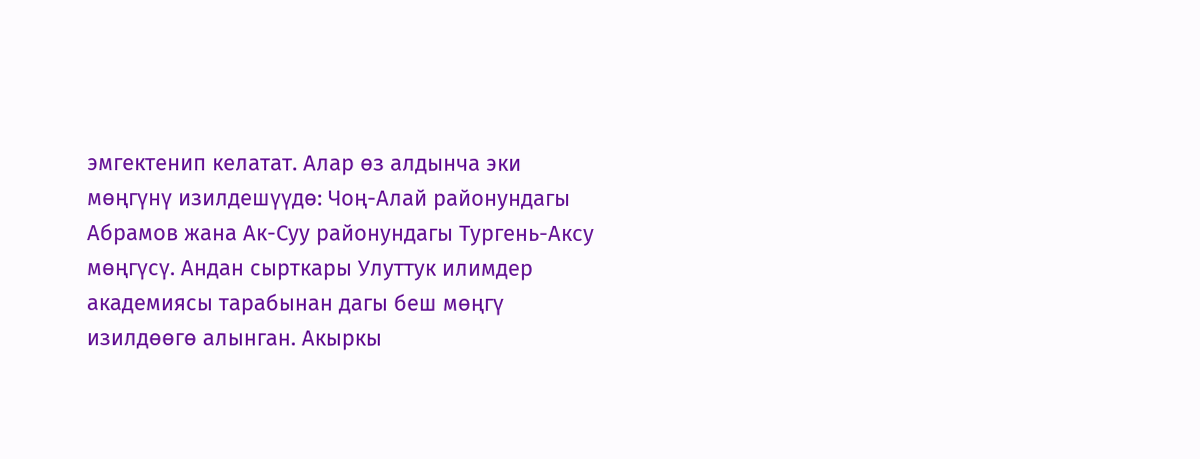эмгектенип келатат. Алар өз алдынча эки мөңгүнү изилдешүүдө: Чоң-Алай районундагы Абрамов жана Ак-Суу районундагы Тургень-Аксу мөңгүсү. Андан сырткары Улуттук илимдер академиясы тарабынан дагы беш мөңгү изилдөөгө алынган. Акыркы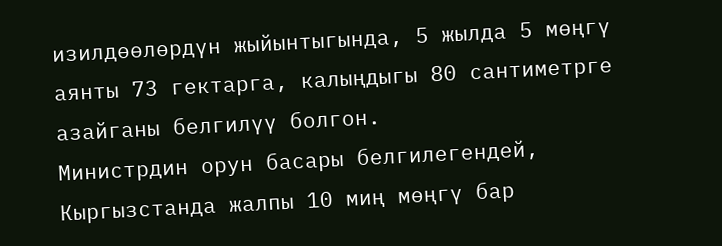изилдөөлөрдүн жыйынтыгында, 5 жылда 5 мөңгү аянты 73 гектарга, калыңдыгы 80 сантиметрге азайганы белгилүү болгон.
Министрдин орун басары белгилегендей, Кыргызстанда жалпы 10 миң мөңгү бар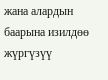жана алардын баарына изилдөө жүргүзүү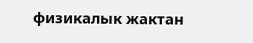физикалык жактан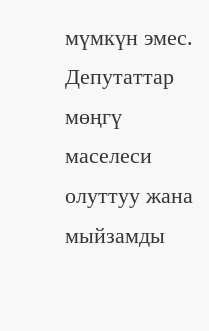мүмкүн эмес.
Депутаттар мөңгү маселеси олуттуу жана мыйзамды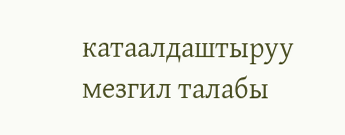катаалдаштыруу мезгил талабы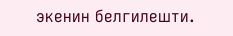экенин белгилешти.